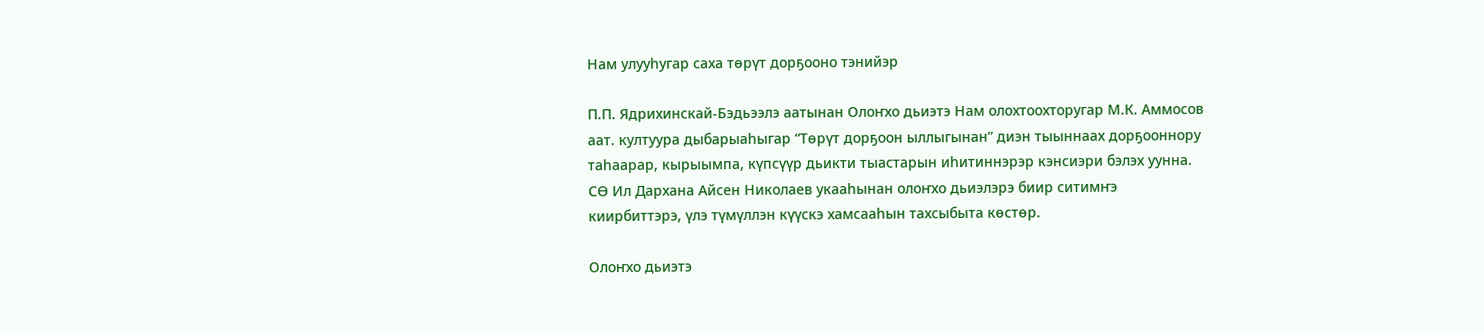Нам улууһугар саха төрүт дорҕооно тэнийэр

П.П. Ядрихинскай-Бэдьээлэ аатынан Олоҥхо дьиэтэ Нам олохтоохторугар М.К. Аммосов аат. култуура дыбарыаһыгар “Төрүт дорҕоон ыллыгынан” диэн тыыннаах дорҕооннору таһаарар, кырыымпа, күпсүүр дьикти тыастарын иһитиннэрэр кэнсиэри бэлэх уунна. СӨ Ил Дархана Айсен Николаев укааһынан олоҥхо дьиэлэрэ биир ситимҥэ киирбиттэрэ, үлэ түмүллэн күүскэ хамсааһын тахсыбыта көстөр.

Олоҥхо дьиэтэ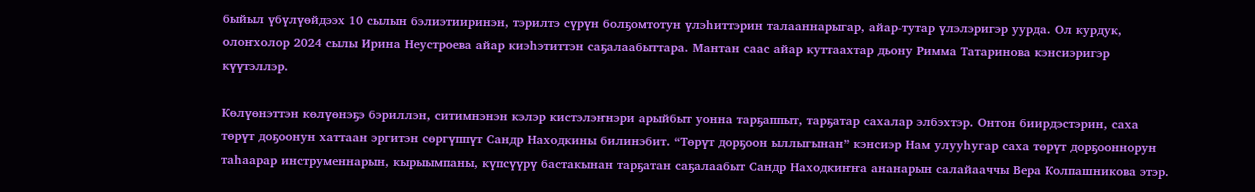быйыл үбүлүөйдээх 10 сылын бэлиэтииринэн, тэрилтэ сүрүн болҕомтотун үлэһиттэрин талааннарыгар, айар-тутар үлэлэригэр уурда. Ол курдук, олоҥхолор 2024 сылы Ирина Неустроева айар киэһэтиттэн саҕалаабыттара. Мантан саас айар куттаахтар дьону Римма Татаринова кэнсиэригэр күүтэллэр.

Көлүөнэттэн көлүөнэҕэ бэриллэн, ситимнэнэн кэлэр кистэлэҥнэри арыйбыт уонна тарҕаппыт, тарҕатар сахалар элбэхтэр. Онтон биирдэстэрин, саха төрүт доҕоонун хаттаан эргитэн сөргүппүт Сандр Находкины билинэбит. “Төрүт дорҕоон ыллыгынан” кэнсиэр Нам улууһугар саха төрүт дорҕооннорун таһаарар инструменнарын, кырыымпаны, күпсүүрү бастакынан тарҕатан саҕалаабыт Сандр Находкиҥҥа ананарын салайааччы Вера Колпашникова этэр.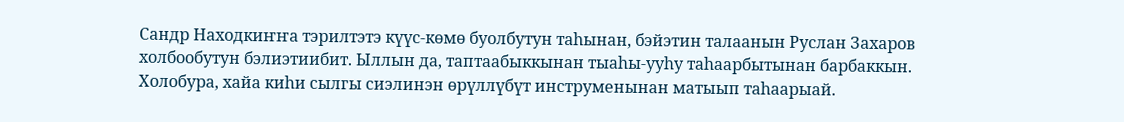Сандр Находкиҥҥа тэрилтэтэ күүс-көмө буолбутун таһынан, бэйэтин талаанын Руслан Захаров холбообутун бэлиэтиибит. Ыллын да, таптаабыккынан тыаһы-ууһу таһаарбытынан барбаккын. Холобура, хайа киһи сылгы сиэлинэн өрүллүбүт инструменынан матыып таһаарыай.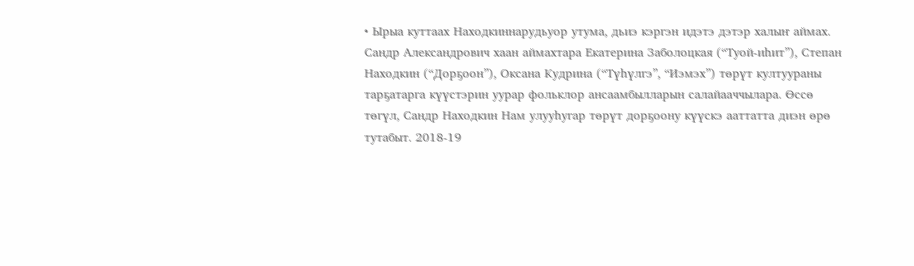• Ырыа куттаах Находкиннарудьуор утума, дьиэ кэргэн идэтэ дэтэр халыҥ аймах. Сандр Александрович хаан аймахтара Екатерина Заболоцкая (“Туой-иһит”), Степан Находкин (“Дорҕоон”), Оксана Кудрина (“Түһүлгэ”, “Иэмэх”) төрүт култуураны тарҕатарга күүстэрин уурар фольклор ансаамбылларын салайааччылара. Өссө төгүл, Сандр Находкин Нам улууһугар төрүт дорҕоону күүскэ ааттатта диэн өрө тутабыт. 2018-19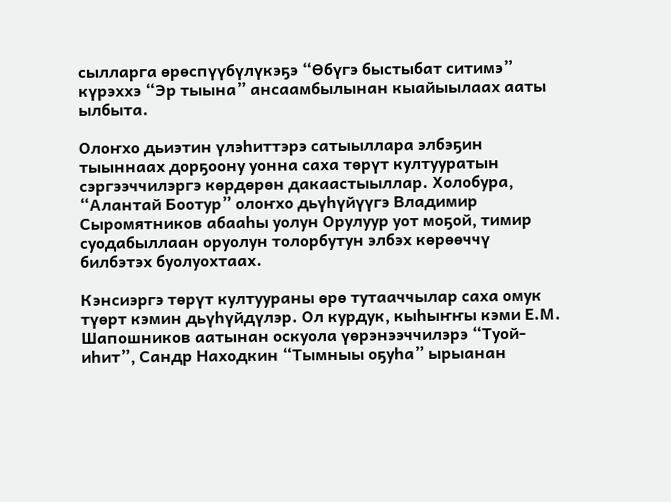сылларга өрөспүүбүлүкэҕэ “Өбүгэ быстыбат ситимэ” күрэххэ “Эр тыына” ансаамбылынан кыайыылаах ааты ылбыта.

Олоҥхо дьиэтин үлэһиттэрэ сатыыллара элбэҕин тыыннаах дорҕоону уонна саха төрүт култууратын сэргээччилэргэ көрдөрөн дакаастыыллар. Холобура, “Алантай Боотур” олоҥхо дьүһүйүүгэ Владимир Сыромятников абааһы уолун Орулуур уот моҕой, тимир суодабыллаан оруолун толорбутун элбэх көрөөччү билбэтэх буолуохтаах.

Кэнсиэргэ төрүт култуураны өрө тутааччылар саха омук түөрт кэмин дьүһүйдүлэр. Ол курдук, кыһыҥҥы кэми Е.М. Шапошников аатынан оскуола үөрэнээччилэрэ “Туой-иһит”, Сандр Находкин “Тымныы оҕуһа” ырыанан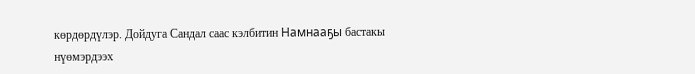көрдөрдүлэр. Дойдуга Сандал саас кэлбитин Намнааҕы бастакы нүөмэрдээх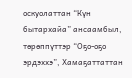оскуолаттан “Күн бытархайа” ансаамбыл, төрөппүттэр “Оҕо-оҕо эрдэххэ”, Хамаҕаттаттан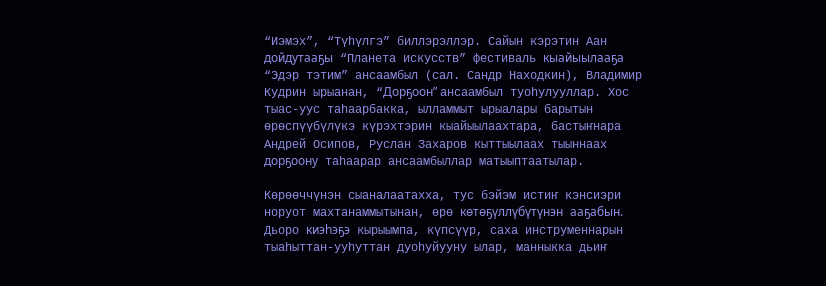“Иэмэх”, “Түһүлгэ” биллэрэллэр. Сайын кэрэтин Аан дойдутааҕы “Планета искусств” фестиваль кыайыылааҕа “Эдэр тэтим” ансаамбыл (сал. Сандр Находкин), Владимир Кудрин ырыанан, “Дорҕоон” ансаамбыл туоһулууллар. Хос тыас-уус таһаарбакка, ылламмыт ырыалары барытын өрөспүүбүлүкэ күрэхтэрин кыайыылаахтара, бастыҥнара Андрей Осипов, Руслан Захаров кыттыылаах тыыннаах дорҕоону таһаарар ансаамбыллар матыыптаатылар.

Көрөөччүнэн сыаналаатахха, тус бэйэм истиҥ кэнсиэри норуот махтанаммытынан, өрө көтөҕүллүбүтүнэн ааҕабын. Дьоро киэһэҕэ кырыымпа, күпсүүр, саха инструменнарын тыаһыттан-ууһуттан дуоһуйууну ылар, манныкка дьиҥ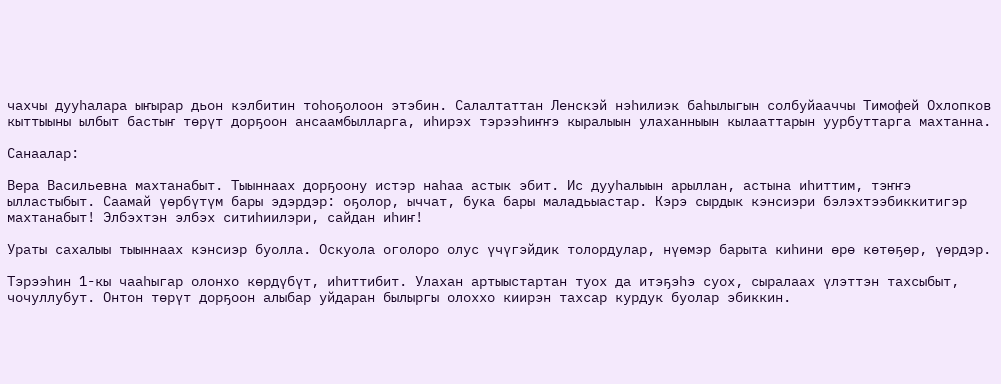чахчы дууһалара ыҥырар дьон кэлбитин тоһоҕолоон этэбин. Салалтаттан Ленскэй нэһилиэк баһылыгын солбуйааччы Тимофей Охлопков кыттыыны ылбыт бастыҥ төрүт дорҕоон ансаамбылларга, иһирэх тэрээһиҥҥэ кыралыын улаханныын кылааттарын уурбуттарга махтанна.

Санаалар:

Вера Васильевна махтанабыт. Тыыннаах дорҕоону истэр наһаа астык эбит. Ис дууһалыын арыллан, астына иһиттим, тэҥҥэ ылластыбыт. Саамай үөрбүтүм бары эдэрдэр: оҕолор, ыччат, бука бары маладьыастар. Кэрэ сырдык кэнсиэри бэлэхтээбиккитигэр махтанабыт! Элбэхтэн элбэх ситиһиилэри, сайдан иһиҥ!

Ураты сахалыы тыыннаах кэнсиэр буолла. Оскуола оголоро олус үчүгэйдик толордулар, нүөмэр барыта киһини өрө көтөҕөр, үөрдэр.

Тэрээһин 1-кы чааһыгар олонхо көрдүбүт, иһиттибит. Улахан артыыстартан туох да итэҕэһэ суох, сыралаах үлэттэн тахсыбыт, чочуллубут. Онтон төрүт дорҕоон алыбар уйдаран былыргы олоххо киирэн тахсар курдук буолар эбиккин.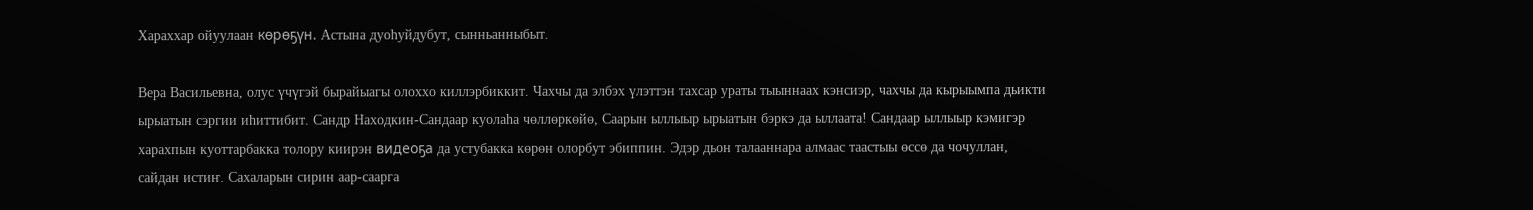Хараххар ойуулаан көрөҕүн. Астына дуоһуйдубут, сынньанныбыт.

Вера Васильевна, олус үчүгэй бырайыагы олоххо киллэрбиккит. Чахчы да элбэх үлэттэн тахсар ураты тыыннаах кэнсиэр, чахчы да кырыымпа дьикти ырыатын сэргии иһиттибит. Сандр Находкин-Сандаар куолаһа чөллөркөйө, Саарын ыллыыр ырыатын бэркэ да ыллаата! Сандаар ыллыыр кэмигэр харахпын куоттарбакка толору киирэн видеоҕа да устубакка көрөн олорбут эбиппин. Эдэр дьон талааннара алмаас таастыы өссө да чочуллан, сайдан истиҥ. Сахаларын сирин аар-саарга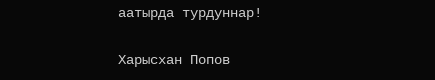аатырда турдуннар!

Харысхан Попов